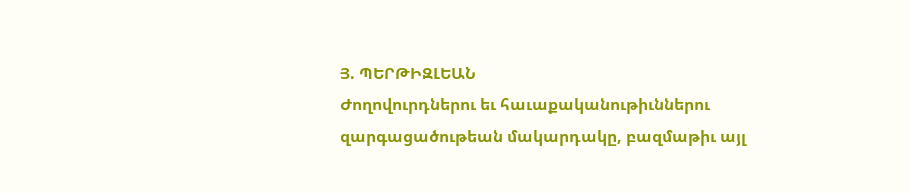Յ. ՊԵՐԹԻԶԼԵԱՆ
Ժողովուրդներու եւ հաւաքականութիւններու զարգացածութեան մակարդակը, բազմաթիւ այլ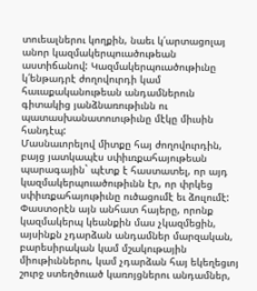տուեալներու կողքին, նաեւ կ՛արտացոլայ անոր կազմակերպուածութեան աստիճանով: Կազմակերպուածութիւնը կ՛ենթադրէ ժողովուրդի կամ հաւաքականութեան անդամներուն գիտակից յանձնառութիւնն ու պատասխանատուութիւնը մէկը միւսին հանդէպ:
Մասնաւորելով միտքը հայ ժողովուրդին, բայց յատկապէս սփիւռքահայութեան պարագային` պէտք է հաստատել, որ այդ կազմակերպուածութիւնն էր, որ փրկեց սփիւռքահայութիւնը ուծացումէ եւ ձուլումէ: Փաստօրէն այն անհատ հայերը, որոնք կազմակերպ կեանքին մաս չկազմեցին, այսինքն չդարձան անդամներ մարզական, բարեսիրական կամ մշակութային միութիւններու, կամ չդարձան հայ եկեղեցւոյ շուրջ ստեղծուած կառոյցներու անդամներ,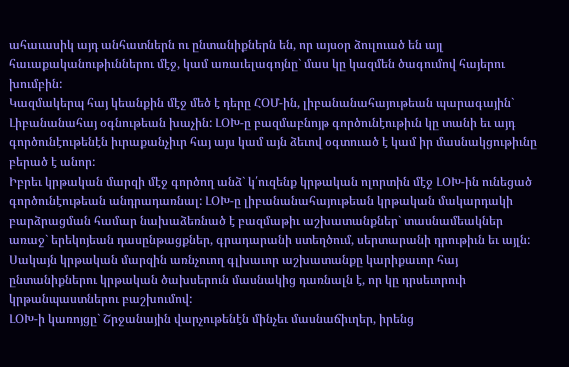ահաւասիկ այդ անհատներն ու ընտանիքներն են, որ այսօր ձուլուած են այլ հաւաքականութիւններու մէջ, կամ առաւելագոյնը` մաս կը կազմեն ծագումով հայերու խումբին:
Կազմակերպ հայ կեանքին մէջ մեծ է դերը ՀՕՄ-ին, լիբանանահայութեան պարագային` Լիբանանահայ օգնութեան խաչին: ԼՕԽ-ը բազմաբնոյթ գործունէութիւն կը տանի եւ այդ գործունէութենէն իւրաքանչիւր հայ այս կամ այն ձեւով օգտուած է կամ իր մասնակցութիւնը բերած է անոր:
Իբրեւ կրթական մարզի մէջ գործող անձ` կ՛ուզենք կրթական ոլորտին մէջ ԼՕԽ-ին ունեցած գործունէութեան անդրադառնալ: ԼՕԽ-ը լիբանանահայութեան կրթական մակարդակի բարձրացման համար նախաձեռնած է բազմաթիւ աշխատանքներ` տասնամեակներ առաջ` երեկոյեան դասընթացքներ, գրադարանի ստեղծում, սերտարանի դրութիւն եւ այլն:
Սակայն կրթական մարզին առնչուող գլխաւոր աշխատանքը կարիքաւոր հայ ընտանիքներու կրթական ծախսերուն մասնակից դառնալն է, որ կը դրսեւորուի կրթանպաստներու բաշխումով:
ԼՕԽ-ի կառոյցը` Շրջանային վարչութենէն մինչեւ մասնաճիւղեր, իրենց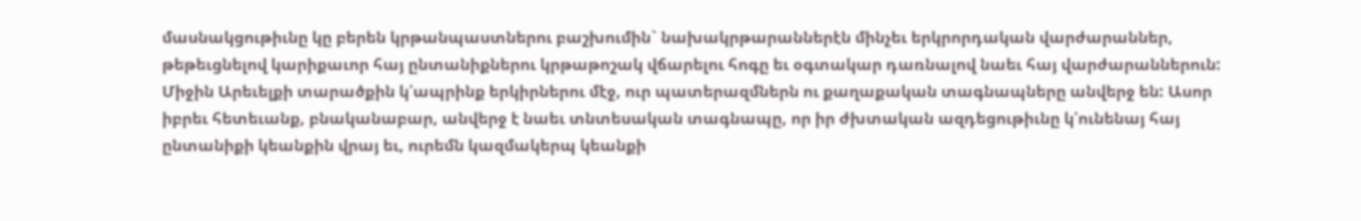մասնակցութիւնը կը բերեն կրթանպաստներու բաշխումին` նախակրթարաններէն մինչեւ երկրորդական վարժարաններ, թեթեւցնելով կարիքաւոր հայ ընտանիքներու կրթաթոշակ վճարելու հոգը եւ օգտակար դառնալով նաեւ հայ վարժարաններուն:
Միջին Արեւելքի տարածքին կ՛ապրինք երկիրներու մէջ, ուր պատերազմներն ու քաղաքական տագնապները անվերջ են: Ասոր իբրեւ հետեւանք, բնականաբար, անվերջ է նաեւ տնտեսական տագնապը, որ իր ժխտական ազդեցութիւնը կ՛ունենայ հայ ընտանիքի կեանքին վրայ եւ, ուրեմն կազմակերպ կեանքի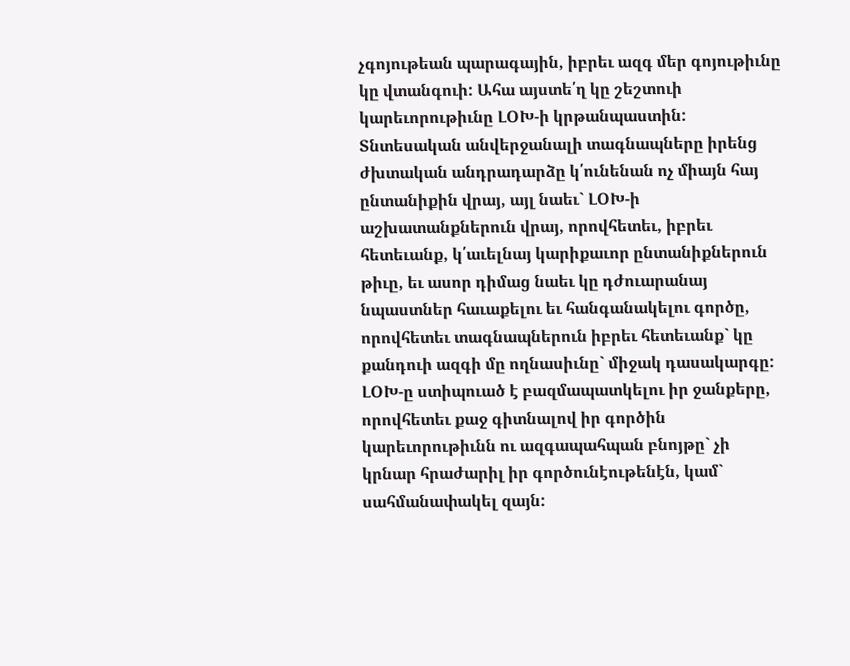չգոյութեան պարագային, իբրեւ ազգ մեր գոյութիւնը կը վտանգուի: Ահա այստե՛ղ կը շեշտուի կարեւորութիւնը ԼՕԽ-ի կրթանպաստին:
Տնտեսական անվերջանալի տագնապները իրենց ժխտական անդրադարձը կ՛ունենան ոչ միայն հայ ընտանիքին վրայ, այլ նաեւ` ԼՕԽ-ի աշխատանքներուն վրայ, որովհետեւ, իբրեւ հետեւանք, կ՛աւելնայ կարիքաւոր ընտանիքներուն թիւը, եւ ասոր դիմաց նաեւ կը դժուարանայ նպաստներ հաւաքելու եւ հանգանակելու գործը, որովհետեւ տագնապներուն իբրեւ հետեւանք` կը քանդուի ազգի մը ողնասիւնը` միջակ դասակարգը: ԼՕԽ-ը ստիպուած է բազմապատկելու իր ջանքերը, որովհետեւ քաջ գիտնալով իր գործին կարեւորութիւնն ու ազգապահպան բնոյթը` չի կրնար հրաժարիլ իր գործունէութենէն, կամ` սահմանափակել զայն: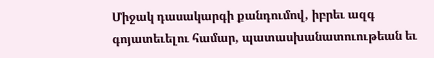Միջակ դասակարգի քանդումով, իբրեւ ազգ գոյատեւելու համար, պատասխանատուութեան եւ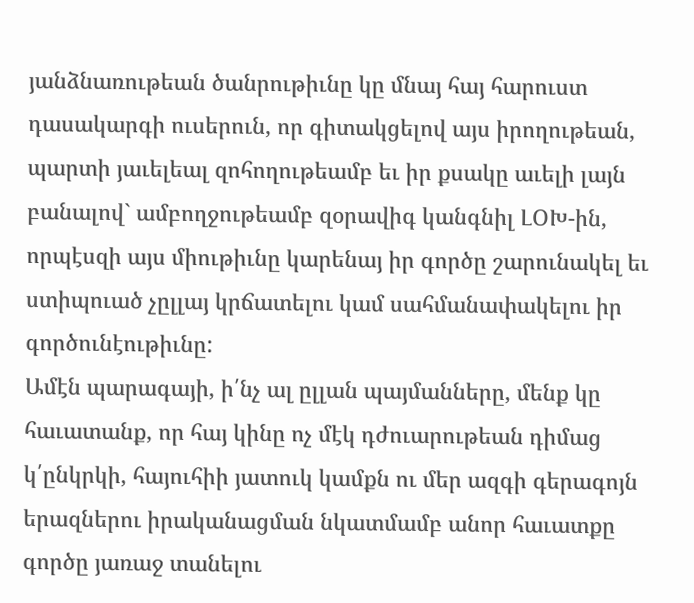յանձնառութեան ծանրութիւնը կը մնայ հայ հարուստ դասակարգի ուսերուն, որ գիտակցելով այս իրողութեան, պարտի յաւելեալ զոհողութեամբ եւ իր քսակը աւելի լայն բանալով` ամբողջութեամբ զօրավիգ կանգնիլ ԼՕԽ-ին, որպէսզի այս միութիւնը կարենայ իր գործը շարունակել եւ ստիպուած չըլլայ կրճատելու կամ սահմանափակելու իր գործունէութիւնը:
Ամէն պարագայի, ի՛նչ ալ ըլլան պայմանները, մենք կը հաւատանք, որ հայ կինը ոչ մէկ դժուարութեան դիմաց կ՛ընկրկի, հայուհիի յատուկ կամքն ու մեր ազգի գերագոյն երազներու իրականացման նկատմամբ անոր հաւատքը գործը յառաջ տանելու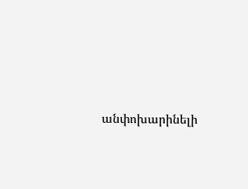անփոխարինելի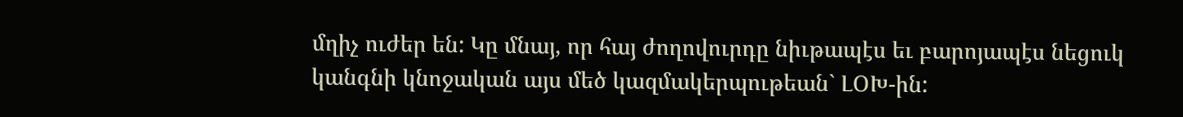մղիչ ուժեր են: Կը մնայ, որ հայ ժողովուրդը նիւթապէս եւ բարոյապէս նեցուկ կանգնի կնոջական այս մեծ կազմակերպութեան` ԼՕԽ-ին: